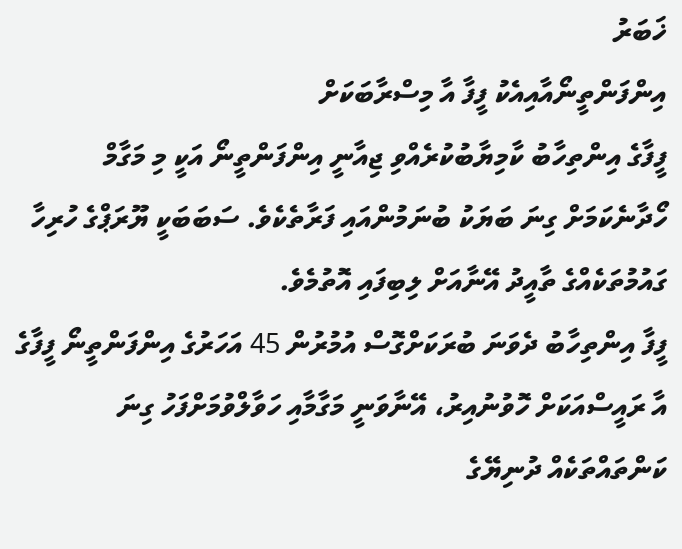ޚަބަރު
އިންފަންތީނޯއާއިއެކު ފީފާ އާ މިސްރާބަކަށް
ފީފާގެ އިންތިހާބު ކާމިޔާބުކުރެއްވި ޖިއާނީ އިންފަންތީނޯ އަކީ މި މަގާމް ހޯދާނެކަމަށް ގިނަ ބަޔަކު ބުނަމުންއައި ފަރާތެކެވެ. ސަބަބަކީ ޔޫރަޕްގެ ހުރިހާ ގައުމުތަކެއްގެ ތާއީދު އޭނާއަށް ލިބިފައި އޮތުމެވެ.
ފީފާ އިންތިހާބު ދެވަނަ ބުރަކަށްގޮސް އުމުރުން 45 އަހަރުގެ އިންފަންތީނޯ ފީފާގެ އާ ރައީސްއަކަށް ހޮވުނުއިރު، އޭނާވަނީ މަގާމާއި ހަވާލްވުމަށްފަހު ގިނަ ކަންތައްތަކެއް ދުނިޔޭގެ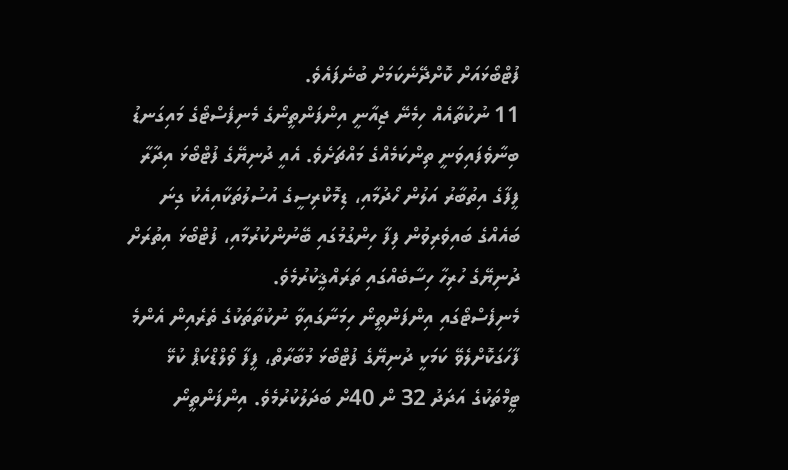ފުޓްބޯޅައަށް ކޮށްދޭނެކަމަށް ބުނެފައެވެ.
11 ނުކުތާއެއް ހިމެނޭ ޖިއާނީ އިންފަންތީނޯގެ މެނިފެސްޓޯގެ މައިގަނޑު ބިނާވެފައިވަނީ ތިންކަމެއްގެ މައްޗަށެވެ. އެއީ ދުނިޔޭގެ ފުޓްބޯޅަ އިދާރާ ފީފާގެ އިތުބާރު އަލުން ހޯދުމާއި، ޑިމޮކްރިސީގެ އުސުލުތަކާއިއެކު ގިނަ ބައެއްގެ ބައިވެރިވުން ފިފާ ހިންގުމުގައި ބޭނުންކުރުމާއި، ފުޓްބޯޅަ އިތުރަށް ދުނިޔޭގެ ހުރިހާ ހިސާބެއްގައި ތަރައްޤީކުރުމެވެ.
މެނިފެސްޓޯގައި އިންފަންތީނޯ ހިމަނާގައިވާ ނުކުތާތަކުގެ ތެރެއިން އެންމެ ފާހަގަކޮށްލެވޭ ކަމަކީ ދުނިޔޭގެ ފުޓްބޯޅަ މުބާރާތް، ފީފާ ވޯލްޑްކަޕް ކުޅޭ ޓީމްތަކުގެ އަދަދު 32 ން 40ށް ބަދަލުކުރުމެވެ. އިންފަންތީނޯ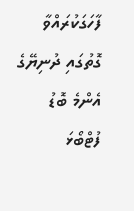ފާހަގަކުރައްވާ ގޮތުގައި ދުނިޔޭގެ އެންމެ ބޮޑު ފުޓްބޯޅަ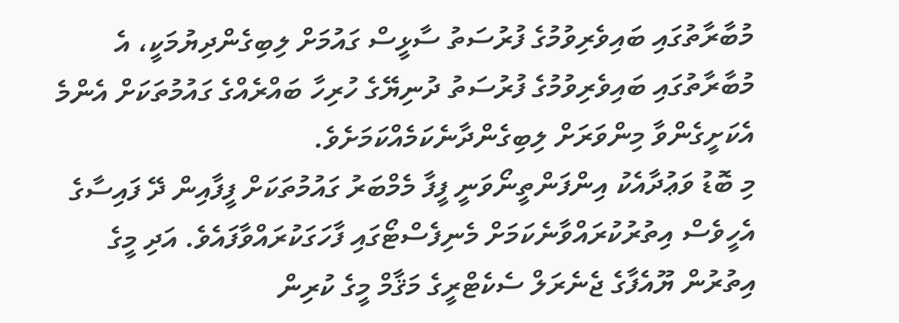މުބާރާތުގައި ބައިވެރިވުމުގެ ފުރުސަތު ސާޅީސް ގައުމަށް ލިބިގެންދިޔުމަކީ، އެ މުބާރާތުގައި ބައިވެރިވުމުގެ ފުރުސަތު ދުނިޔޭގެ ހުރިހާ ބައްރެއްގެ ގައުމުތަކަށް އެންމެ އެކަށީގެންވާ މިންވަރަށް ލިބިގެންދާނެކަމެއްކަމަށެވެ.
މި ބޮޑު ވަޢުދާއެކު އިންފަންތީނޯވަނީ ފީފާ މެމްބަރު ގައުމުތަކަށް ފީފާއިން ދޭ ފައިސާގެ އެހީވެސް އިތުރުކުރައްވާނެކަމަށް މެނިފެސްޓޯގައި ފާހަގަކުރައްވާފައެވެ. އަދި މީގެ އިތުރުން ޔޫއެފާގެ ޖެނެރަލް ސެކެޓްރީގެ މަޤާމް މީގެ ކުރިން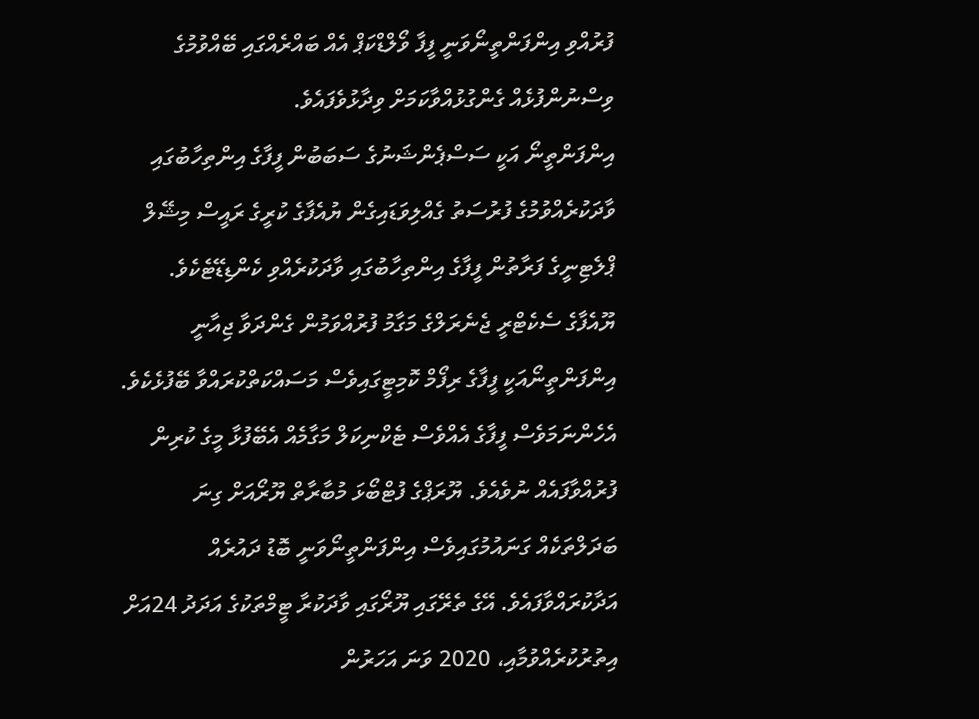ފުރުއްވި އިންފަންތީނޯވަނީ ފީފާ ވޯލްޑްކަޕް އެއް ބައްރެއްގައި ބޭއްވުމުގެ ވިސްނުންފުޅެއް ގެންގުޅުއްވާކަމަށް ވިދާޅުވެފައެވެ.
އިންފަންތީނޯ އަކީ ސަސްޕެންޝަނުގެ ސަބަބުން ފީފާގެ އިންތިހާބުގައި ވާދަކުރެއްވުމުގެ ފުރުސަތު ގެއްލިވަޑައިގެން ޔުއެފާގެ ކުރީގެ ރައީސް މިޝޭލް ޕްލެޓިނީގެ ފަރާތުން ފީފާގެ އިންތިހާބުގައި ވާދަކުރެއްވި ކެންޑިޑޭޓެކެވެ.
ޔޫއެފާގެ ސެކެޓްރީ ޖެނެރަލްގެ މަގާމު ފުރުއްވަމުން ގެންދަވާ ޖިއާނީ އިންފަންތީނޯއަކީ ފީފާގެ ރިފޯމް ކޮމިޓީގައިވެސް މަސައްކަތްކުރައްވާ ބޭފުޅެކެވެ. އެހެންނަމަވެސް ފީފާގެ އެއްވެސް ޓެކްނިކަލް މަގާމެއް އެބޭފުޅާ މީގެ ކުރިން ފުރުއްވާފައެއް ނުވެއެވެ. ޔޫރަޕްގެ ފުޓްބޯޅަ މުބާރާތް ޔޫރޯއަށް ގިނަ ބަދަލްތަކެއް ގަނައުމުގައިވެސް އިންފަންތީނޯވަނީ ބޮޑު ދައުރެއް އަދާކުރައްވާފައެވެ. އޭގެ ތެރޭގައި ޔޫރޯގައި ވާދަކުރާ ޓީމްތަކުގެ އަދަދު 24އަށް އިތުރުކުރެއްވުމާއި، 2020 ވަނަ އަހަރުން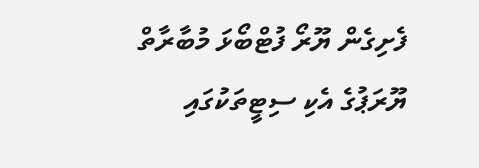ފެށިގެން ޔޫރޯ ފުޓްބޯޅަ މުބާރާތް ޔޫރަޕުގެ އެކި ސިޓީތަކުގައި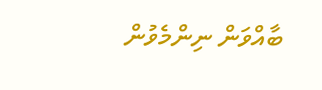ބާއްވަން ނިންމެވުން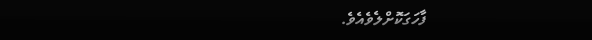ފާހަގަކޮށްލެވެއެވެ.